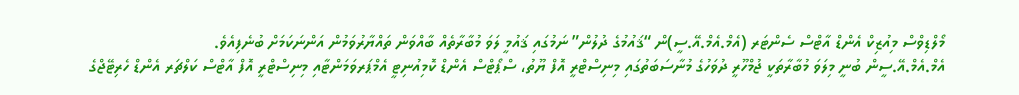މޯލްޑިވްސް މިއުޒިކް އެންޑް އާޓްސް ސެންޓަރ (އެމް.އެމް.އޭ.ސީ)ން “ޤައުމުގެ ދުލުން” ނަމުގައި ޤައުމީ ލަވަ މުބާރާތެއް ބާއްވަން ތައްޔާރުވަމުން އަންނަކަމަށް ބުނެފިއެވެ.
އެމް.އެމް.އޭ.ސީން ބުނީ މިލަވަ މުބާރާތަކީ ޖުމްހޫރީ ދުވަހުގެ މުނާސަބަތުގައި މިނިސްޓްރީ އޮފް ޔޫތު، ސްޕޯޓްސް އެންޑް ކޮމިއުނިޓީ އެމްޕަރވަމަންޓާއި މިނިސްޓްރީ އޮފް އާޓްސް ކަލްޗަރ އެންޑް ހެރިޓޭޖްގެ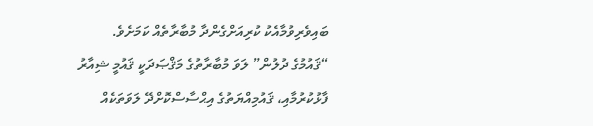ބައިވެރިވުމާއެކު ކުރިއަށްގެންދާ މުބާރާތެއް ކަމަށެވެ.
“ޤައުމުގެ ދުލުން” ލަވަ މުބާރާތުގެ މަޤްޞަދަކީ ޤައުމީ ޝިއާރު ފާޅުކުރުމާއި، ޤައުމިއްޔަތުގެ އިޙްސާސްކޮށްދޭ ލަވަތަކެއް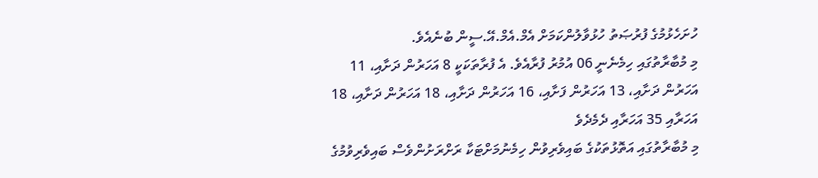ހުށަހެޅުމުގެ ފުރުޞަތު ހުޅުވާލުންކަމަށް އެމް.އެމް.އޭ.ސީން ބުނެއެވެ.
މި މުބާރާތުގައި ހިމެނެނީ 06 އުމުރު ފުރާއެވެ. އެ ފުރާތަކަކީ 8 އަހަރުން ދަށާއި، 11 އަހަރުން ދަށާއި، 13 އަހަރުން ފަށާއި، 16 އަހަރުން ދަށާއި، 18 އަހަރުން ދަށާއި، 18 އަހަރާއި 35 އަހަރާއި ދެމެދެވެ
މި މުބާރާތުގައި އަތޮޅުތަކުގެ ބައިވެރިވުން ހިމެނުމަށްޓަކާ ރަށްރަށުންވެސް ބައިވެރިވުމުގެ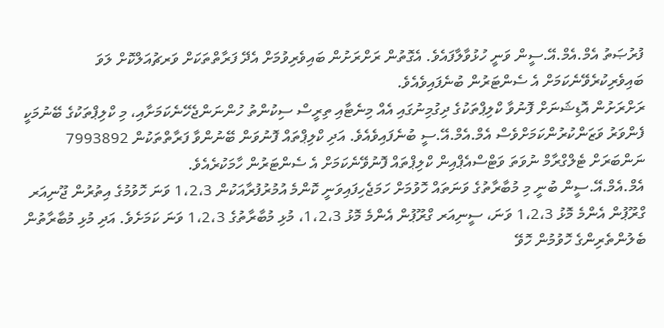ފުރުޞަތު އެމް.އެމް.އޭ.ސީން ވަނީ ހުޅުވާލާފައެވެ. އެގޮތުން ރަށްރަށުން ބައިވެރިވުމަށް އެދޭ ފަރާތްތަކަށް ވަރޗުއަލްކޮށް ލަވަ ބައިވެރިކުރެވޭނެކަމަށް އެ ސެންޓަރުން ބުނެފައިވެއެވެ.
ރަށްރަށުން އޮޑިޝަނަށް ފޮނުވާ ކްލިޕްތަކުގެ ދިގުމިނުގައި އެއް މިނެޓާއި ތިރީސް ސިކުންތު ހުންނަންޖެހޭނެކަމަށާއި، މި ކްލިޕްތަކުގެ ބޭނުމަކީ ފެންވަރު ވަޒަންކުރުންކަމަށްވެސް އެމް.އެމް.އޭ.ސީ ބުނެފައިވެއެވެ. އަދި ކްލިޕްތައް ފޮނުވަން ބޭނުންވާ ފަރާތްތަކުން 7993892 ނަންބަރަށް ޓެލްގްރާމް ނުވަތަ ވަޓްސްއެޕްއިން ކްލިޕްތައް ފޮނުވޭނެކަމަށް އެ ސެންޓަރުން ހާމަކުރެއެވެ.
އެމް.އެމް.އޭ.ސީން ބުނީ މި މުބާރާތުގެ ވަނަތައް ހޮވުމަށް ހަމަޖެހިފައިވަނީ ކޮންމެ އުމުރުފުރާއަކުން 1،2،3 ވަނަ ހޮވުމުގެ އިތުރުން ޖޫނިއަރ ގްރޫޕުން އެންމެ މޮޅު 1،2،3 ވަނަ، ސީނިއަރ ގްރޫޕުން އެންމެ މޮޅު 1،2،3، މުޅި މުބާރާތުގެ 1،2،3 ވަނަ ކަމަށެވެ. އަދި މުޅި މުބާރާތުން ބެލުންތެރިންގެ ހޮވުމުން ހޮވޭ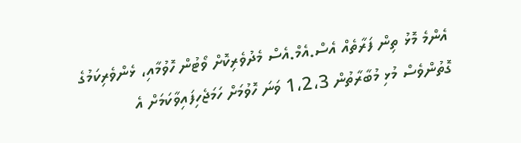އެންމެ މޮޅު ތިން ފަރާތެއް އެސް.އެމް.އެސް މެދުވެރިކޮށް ވޯޓުން ހޮވުމާއި، ޅެންވެރިކަމުގެ ގޮތުންވެސް މުޅި މުބާރާތުން 1،2،3 ވަނަ ހޮވުމަށް ހަމަޖެހިފައިވާކަމަށް އެ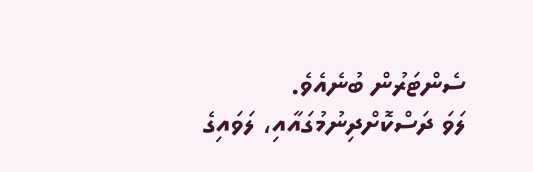ސެންޓަރުން ބުނެއެވެ.
ލަވަ ދަސްކޮށްދިނުމުގައާއި، ލަވައިގެ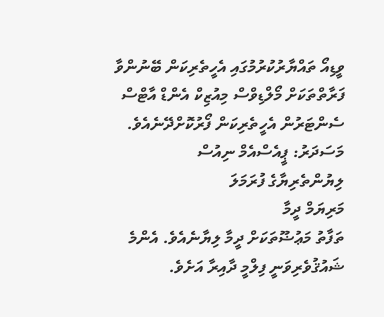ވީޑިއޯ ތައްޔާރުކުރުމުގައި އެހީތެރިކަން ބޭނުންވާ ފަރާތްތަކަށް މޯލްޑިވްސް މިއުޒިކް އެންޑް އާޓްސް ސެންޓަރުން އެހީތެރިކަން ފޯރުކޮށްދޭނެއެވެ.
މަސަދަރު: ޕީއެސްއެމް ނިއުސް
ލިޔުންތެރިޔާގެ ފުރަމަލަ
މަރިޔަމް ދީމާ
ތަފާތު މަޢުޟޫތަކަށް ދީމާ ލިޔާނެއެވެ. އެންމެ ޝައުޤުވެރިވަނީ ފިލްމީ ދާއިރާ އަށެވެ.